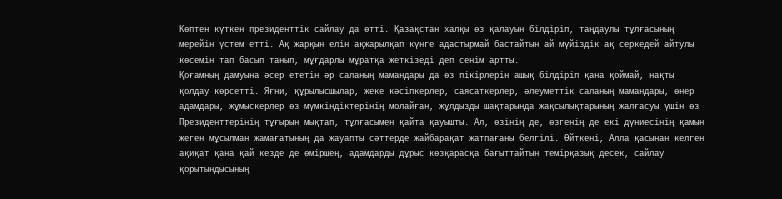Көптен күткен президенттік сайлау да өтті. Қазақстан халқы өз қалауын білдіріп, таңдаулы тұлғасының мерейін үстем етті. Ақ жарқын елін ақжарылқап күнге адастырмай бастайтын ай мүйіздік ақ серкедей айтулы көсемін тап басып танып, мұғдарлы мұратқа жеткізеді деп сенім артты.
Қоғамның дамуына әсер ететін әр саланың мамандары да өз пікірлерін ашық білдіріп қана қоймай, нақты қолдау көрсетті. Яғни, құрылысшылар, жеке кәсіпкерлер, саясаткерлер, әлеуметтік саланың мамандары, өнер адамдары, жұмыскерлер өз мүмкіндіктерінің молайған, жұлдызды шақтарында жақсылықтарының жалғасуы үшін өз Президенттерінің тұғырын мықтап, тұлғасымен қайта қауышты. Ал, өзінің де, өзгенің де екі дүниесінің қамын жеген мұсылман жамағатының да жауапты сәттерде жайбарақат жатпағаны белгілі. Өйткені, Алла қасынан келген ақиқат қана қай кезде де өміршең, адамдарды дұрыс көзқарасқа бағыттайтын темірқазық десек, сайлау қорытындысының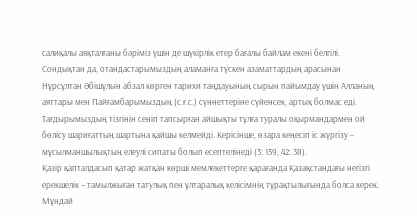салиқалы аяқталғаны бәріміз үшін де шүкірлік етер бағалы байлам екені белгілі. Сондықтан да, отандастарымыздың аламанға түскен азаматтардың арасынан Нұрсұлтан Әбішұлын абзал көрген тарихи таңдауының сырын пайымдау үшін Алланың аяттары мен Пайғамбарымыздың (с.ғ.с.) сүннеттеріне сүйенсек, артық болмас еді.
Тағдырымыздың тізгінін сеніп тапсырған айшықты тұлға туралы оқырмандармен ой бөлісу шариғаттың шартына қайшы келмейді. Керісінше, өзара кеңесіп іс жүргізу – мұсылманшылықтың елеулі сипаты болып есептелінеді (3: 159, 42: 38).
Қазір қапталдасып қатар жатқан көрші мемлекеттерге қарағанда Қазақстандағы негізгі ерекшелік – тамылжыған татулық пен ұлтаралық келісімнің тұрақтылығында болса керек. Мұндай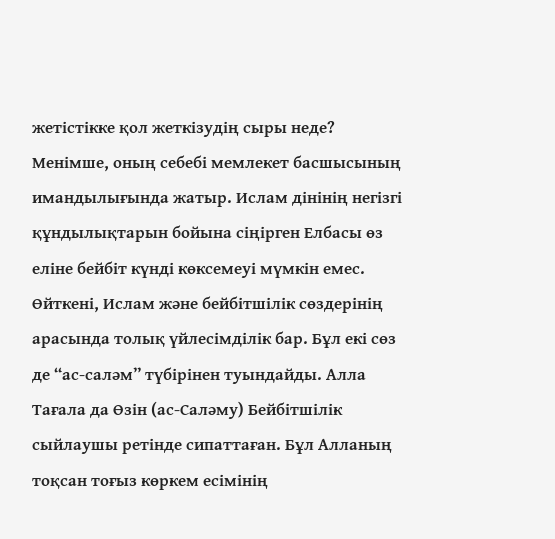жетістікке қол жеткізудің сыры неде? Менімше, оның себебі мемлекет басшысының имандылығында жатыр. Ислам дінінің негізгі құндылықтарын бойына сіңірген Елбасы өз еліне бейбіт күнді көксемеуі мүмкін емес. Өйткені, Ислам және бейбітшілік сөздерінің арасында толық үйлесімділік бар. Бұл екі сөз де “ас-саләм” түбірінен туындайды. Алла Тағала да Өзін (ас-Саләму) Бейбітшілік сыйлаушы ретінде сипаттаған. Бұл Алланың тоқсан тоғыз көркем есімінің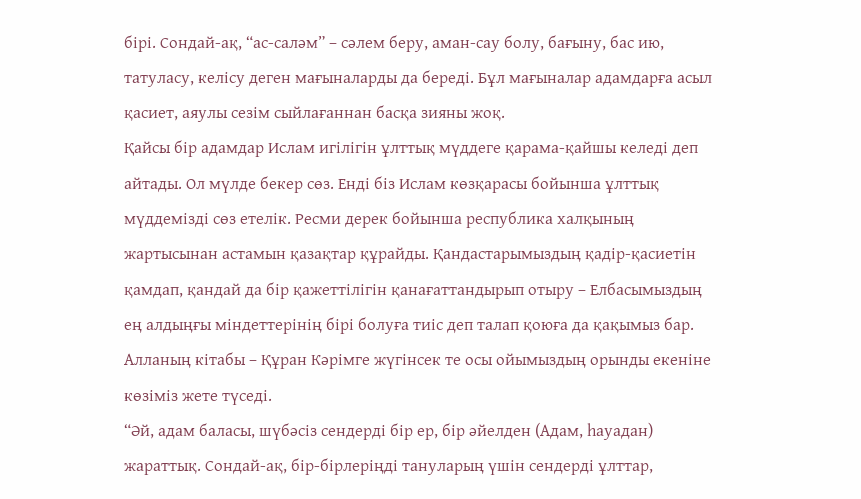бірі. Сондай-ақ, “ас-саләм” – сәлем беру, аман-сау болу, бағыну, бас ию, татуласу, келісу деген мағыналарды да береді. Бұл мағыналар адамдарға асыл қасиет, аяулы сезім сыйлағаннан басқа зияны жоқ.
Қайсы бір адамдар Ислам игілігін ұлттық мүддеге қарама-қайшы келеді деп айтады. Ол мүлде бекер сөз. Енді біз Ислам көзқарасы бойынша ұлттық мүддемізді сөз етелік. Ресми дерек бойынша республика халқының жартысынан астамын қазақтар құрайды. Қандастарымыздың қадір-қасиетін қамдап, қандай да бір қажеттілігін қанағаттандырып отыру – Елбасымыздың ең алдыңғы міндеттерінің бірі болуға тиіс деп талап қоюға да қақымыз бар. Алланың кітабы – Құран Кәрімге жүгінсек те осы ойымыздың орынды екеніне көзіміз жете түседі.
“Әй, адам баласы, шүбәсіз сендерді бір ер, бір әйелден (Адам, һауадан) жараттық. Сондай-ақ, бір-бірлеріңді тануларың үшін сендерді ұлттар,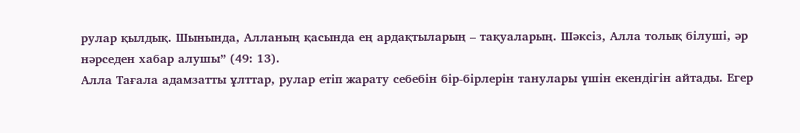рулар қылдық. Шынында, Алланың қасында ең ардақтыларың – тақуаларың. Шәксіз, Алла толық білуші, әр нәрседен хабар алушы” (49: 13).
Алла Тағала адамзатты ұлттар, рулар етіп жарату себебін бір-бірлерін танулары үшін екендігін айтады. Егер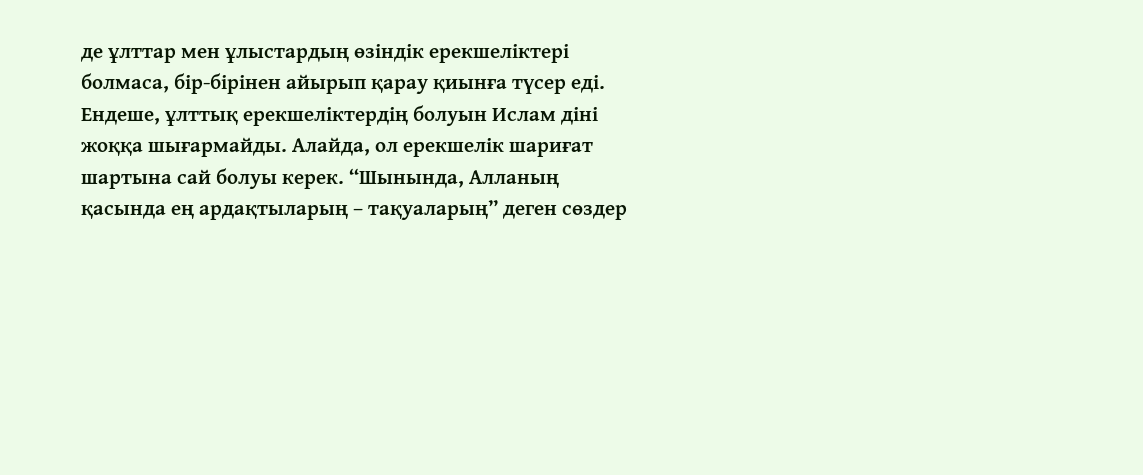де ұлттар мен ұлыстардың өзіндік ерекшеліктері болмаса, бір-бірінен айырып қарау қиынға түсер еді. Ендеше, ұлттық ерекшеліктердің болуын Ислам діні жоққа шығармайды. Алайда, ол ерекшелік шариғат шартына сай болуы керек. “Шынында, Алланың қасында ең ардақтыларың – тақуаларың” деген сөздер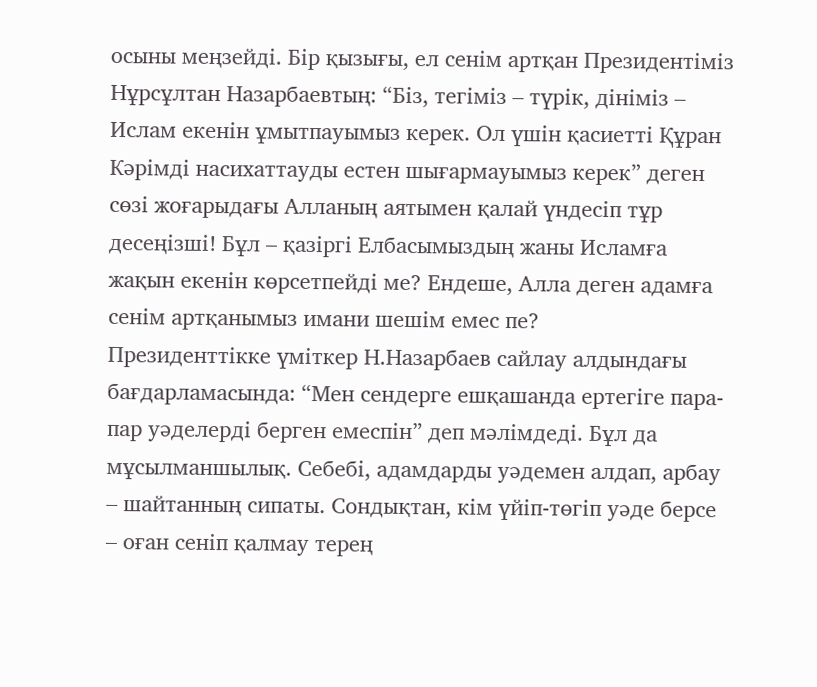осыны меңзейді. Бір қызығы, ел сенім артқан Президентіміз Нұрсұлтан Назарбаевтың: “Біз, тегіміз – түрік, дініміз – Ислам екенін ұмытпауымыз керек. Ол үшін қасиетті Құран Кәрімді насихаттауды естен шығармауымыз керек” деген сөзі жоғарыдағы Алланың аятымен қалай үндесіп тұр десеңізші! Бұл – қазіргі Елбасымыздың жаны Исламға жақын екенін көрсетпейді ме? Ендеше, Алла деген адамға сенім артқанымыз имани шешім емес пе?
Президенттікке үміткер Н.Назарбаев сайлау алдындағы бағдарламасында: “Мен сендерге ешқашанда ертегіге пара-пар уәделерді берген емеспін” деп мәлімдеді. Бұл да мұсылманшылық. Себебі, адамдарды уәдемен алдап, арбау – шайтанның сипаты. Сондықтан, кім үйіп-төгіп уәде берсе – оған сеніп қалмау терең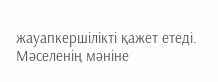жауапкершілікті қажет етеді.
Мәселенің мәніне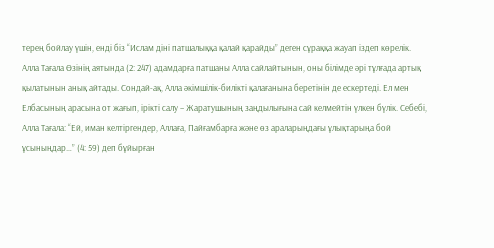терең бойлау үшін, енді біз “Ислам діні патшалыққа қалай қарайды” деген сұраққа жауап іздеп көрелік. Алла Тағала Өзінің аятында (2: 247) адамдарға патшаны Алла сайлайтынын, оны білімде әрі тұлғада артық қылатынын анық айтады. Сондай-ақ, Алла әкімшілік-билікті қалағанына беретінін де ескертеді. Ел мен Елбасының арасына от жағып, ірікті салу – Жаратушының заңдылығына сай келмейтін үлкен бүлік. Себебі, Алла Тағала: “Ей, иман келтіргендер, Аллаға, Пайғамбарға және өз араларыңдағы ұлықтарыңа бой ұсыныңдар…” (4: 59) деп бұйырған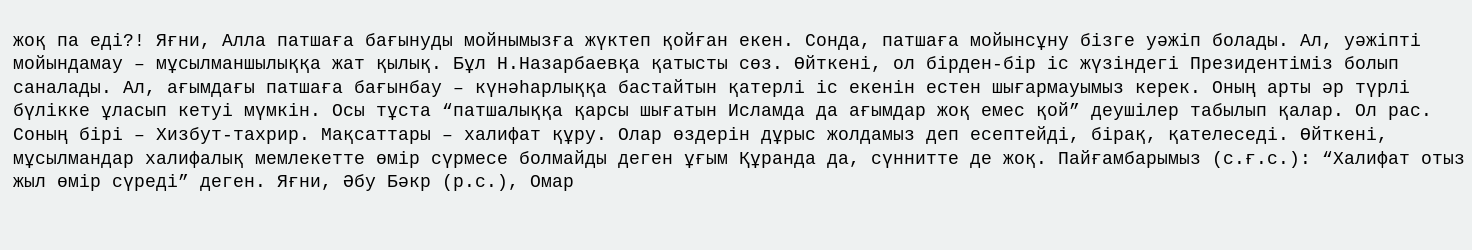жоқ па еді?! Яғни, Алла патшаға бағынуды мойнымызға жүктеп қойған екен. Сонда, патшаға мойынсұну бізге уәжіп болады. Ал, уәжіпті мойындамау – мұсылманшылыққа жат қылық. Бұл Н.Назарбаевқа қатысты сөз. Өйткені, ол бірден-бір іс жүзіндегі Президентіміз болып саналады. Ал, ағымдағы патшаға бағынбау – күнәһарлыққа бастайтын қатерлі іс екенін естен шығармауымыз керек. Оның арты әр түрлі бүлікке ұласып кетуі мүмкін. Осы тұста “патшалыққа қарсы шығатын Исламда да ағымдар жоқ емес қой” деушілер табылып қалар. Ол рас. Соның бірі – Хизбут-тахрир. Мақсаттары – халифат құру. Олар өздерін дұрыс жолдамыз деп есептейді, бірақ, қателеседі. Өйткені, мұсылмандар халифалық мемлекетте өмір сүрмесе болмайды деген ұғым Құранда да, сүннитте де жоқ. Пайғамбарымыз (с.ғ.с.): “Халифат отыз жыл өмір сүреді” деген. Яғни, Әбу Бәкр (р.с.), Омар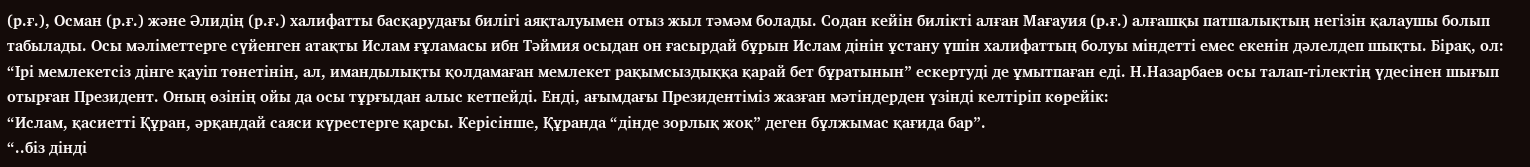(р.ғ.), Осман (р.ғ.) және Әлидің (р.ғ.) халифатты басқарудағы билігі аяқталуымен отыз жыл тәмәм болады. Содан кейін билікті алған Мағауия (р.ғ.) алғашқы патшалықтың негізін қалаушы болып табылады. Осы мәліметтерге сүйенген атақты Ислам ғұламасы ибн Тәймия осыдан он ғасырдай бұрын Ислам дінін ұстану үшін халифаттың болуы міндетті емес екенін дәлелдеп шықты. Бірақ, ол: “Ірі мемлекетсіз дінге қауіп төнетінін, ал, имандылықты қолдамаған мемлекет рақымсыздыққа қарай бет бұратынын” ескертуді де ұмытпаған еді. Н.Назарбаев осы талап-тілектің үдесінен шығып отырған Президент. Оның өзінің ойы да осы тұрғыдан алыс кетпейді. Енді, ағымдағы Президентіміз жазған мәтіндерден үзінді келтіріп көрейік:
“Ислам, қасиетті Құран, әрқандай саяси күрестерге қарсы. Керісінше, Құранда “дінде зорлық жоқ” деген бұлжымас қағида бар”.
“..біз дінді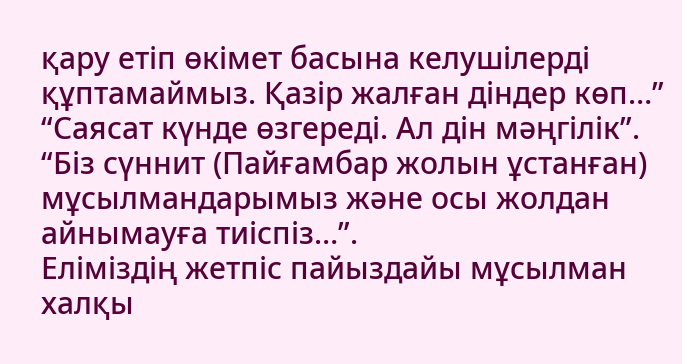қару етіп өкімет басына келушілерді құптамаймыз. Қазір жалған діндер көп…”
“Саясат күнде өзгереді. Ал дін мәңгілік”.
“Біз сүннит (Пайғамбар жолын ұстанған) мұсылмандарымыз және осы жолдан айнымауға тиіспіз…”.
Еліміздің жетпіс пайыздайы мұсылман халқы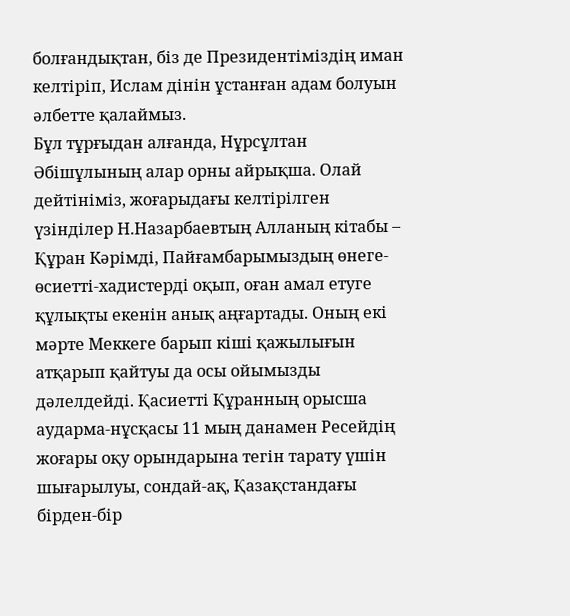болғандықтан, біз де Президентіміздің иман келтіріп, Ислам дінін ұстанған адам болуын әлбетте қалаймыз.
Бұл тұрғыдан алғанда, Нұрсұлтан Әбішұлының алар орны айрықша. Олай дейтініміз, жоғарыдағы келтірілген үзінділер Н.Назарбаевтың Алланың кітабы – Құран Кәрімді, Пайғамбарымыздың өнеге-өсиетті-хадистерді оқып, оған амал етуге құлықты екенін анық аңғартады. Оның екі мәрте Меккеге барып кіші қажылығын атқарып қайтуы да осы ойымызды дәлелдейді. Қасиетті Құранның орысша аударма-нұсқасы 11 мың данамен Ресейдің жоғары оқу орындарына тегін тарату үшін шығарылуы, сондай-ақ, Қазақстандағы бірден-бір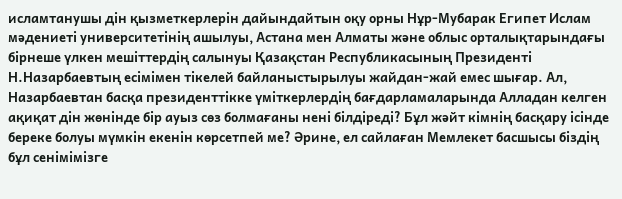исламтанушы дін қызметкерлерін дайындайтын оқу орны Нұр-Мубарак Египет Ислам мәдениеті университетінің ашылуы, Астана мен Алматы және облыс орталықтарындағы бірнеше үлкен мешіттердің салынуы Қазақстан Республикасының Президенті Н.Назарбаевтың есімімен тікелей байланыстырылуы жайдан-жай емес шығар. Ал, Назарбаевтан басқа президенттікке үміткерлердің бағдарламаларында Алладан келген ақиқат дін жөнінде бір ауыз сөз болмағаны нені білдіреді? Бұл жәйт кімнің басқару ісінде береке болуы мүмкін екенін көрсетпей ме? Әрине, ел сайлаған Мемлекет басшысы біздің бұл сенімімізге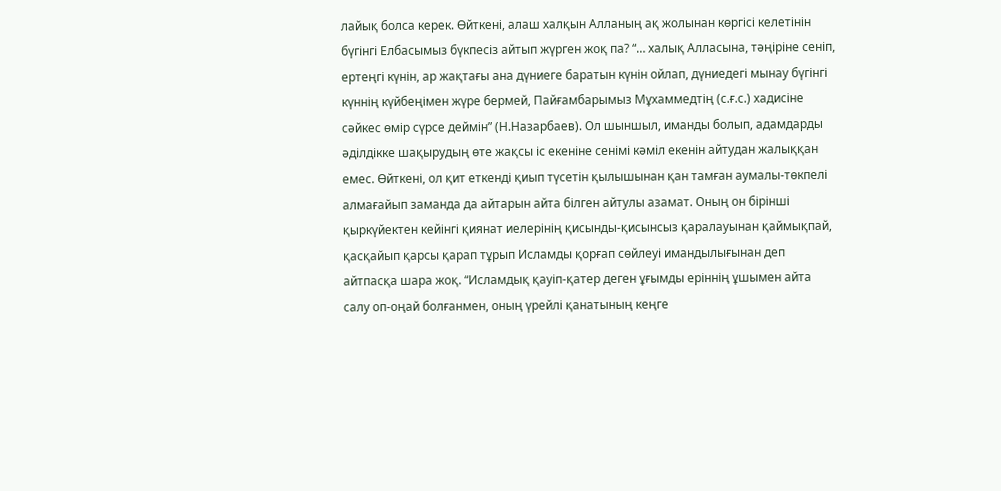лайық болса керек. Өйткені, алаш халқын Алланың ақ жолынан көргісі келетінін бүгінгі Елбасымыз бүкпесіз айтып жүрген жоқ па? “… халық Алласына, тәңіріне сеніп, ертеңгі күнін, ар жақтағы ана дүниеге баратын күнін ойлап, дүниедегі мынау бүгінгі күннің күйбеңімен жүре бермей, Пайғамбарымыз Мұхаммедтің (с.ғ.с.) хадисіне сәйкес өмір сүрсе деймін” (Н.Назарбаев). Ол шыншыл, иманды болып, адамдарды әділдікке шақырудың өте жақсы іс екеніне сенімі кәміл екенін айтудан жалыққан емес. Өйткені, ол қит еткенді қиып түсетін қылышынан қан тамған аумалы-төкпелі алмағайып заманда да айтарын айта білген айтулы азамат. Оның он бірінші қыркүйектен кейінгі қиянат иелерінің қисынды-қисынсыз қаралауынан қаймықпай, қасқайып қарсы қарап тұрып Исламды қорғап сөйлеуі имандылығынан деп айтпасқа шара жоқ. “Исламдық қауіп-қатер деген ұғымды еріннің ұшымен айта салу оп-оңай болғанмен, оның үрейлі қанатының кеңге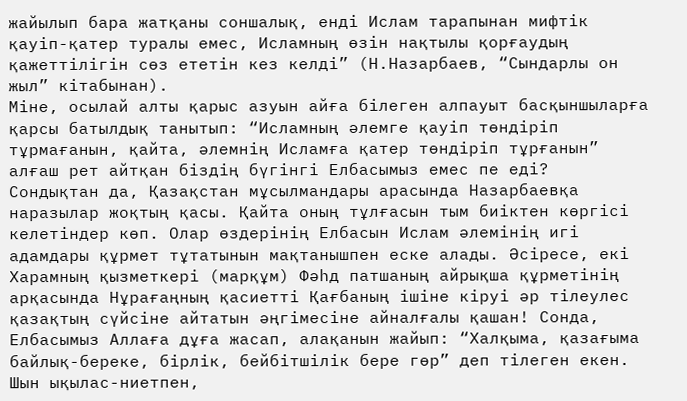жайылып бара жатқаны соншалық, енді Ислам тарапынан мифтік қауіп-қатер туралы емес, Исламның өзін нақтылы қорғаудың қажеттілігін сөз ететін кез келді” (Н.Назарбаев, “Сындарлы он жыл” кітабынан).
Міне, осылай алты қарыс азуын айға білеген алпауыт басқыншыларға қарсы батылдық танытып: “Исламның әлемге қауіп төндіріп тұрмағанын, қайта, әлемнің Исламға қатер төндіріп тұрғанын” алғаш рет айтқан біздің бүгінгі Елбасымыз емес пе еді?
Сондықтан да, Қазақстан мұсылмандары арасында Назарбаевқа наразылар жоқтың қасы. Қайта оның тұлғасын тым биіктен көргісі келетіндер көп. Олар өздерінің Елбасын Ислам әлемінің игі адамдары құрмет тұтатынын мақтанышпен еске алады. Әсіресе, екі Харамның қызметкері (марқұм) Фәһд патшаның айрықша құрметінің арқасында Нұрағаңның қасиетті Қағбаның ішіне кіруі әр тілеулес қазақтың сүйсіне айтатын әңгімесіне айналғалы қашан! Сонда, Елбасымыз Аллаға дұға жасап, алақанын жайып: “Халқыма, қазағыма байлық-береке, бірлік, бейбітшілік бере гөр” деп тілеген екен. Шын ықылас-ниетпен,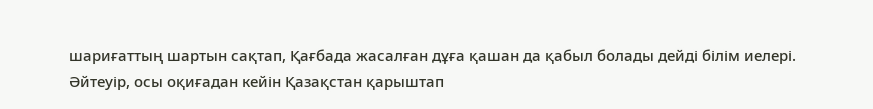шариғаттың шартын сақтап, Қағбада жасалған дұға қашан да қабыл болады дейді білім иелері. Әйтеуір, осы оқиғадан кейін Қазақстан қарыштап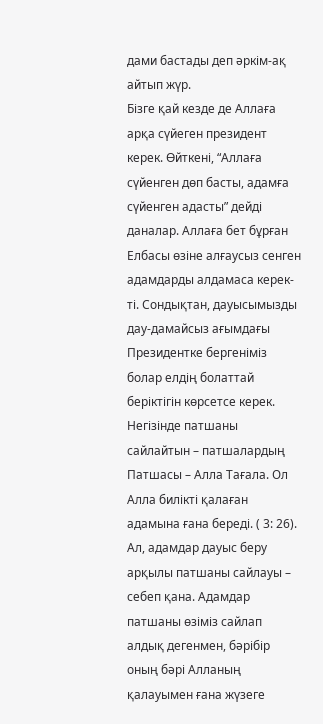дами бастады деп әркім-ақ айтып жүр.
Бізге қай кезде де Аллаға арқа сүйеген президент керек. Өйткені, “Аллаға сүйенген дөп басты, адамға сүйенген адасты” дейді даналар. Аллаға бет бұрған Елбасы өзіне алғаусыз сенген адамдарды алдамаса керек-ті. Сондықтан, дауысымызды дау-дамайсыз ағымдағы Президентке бергеніміз болар елдің болаттай беріктігін көрсетсе керек.
Негізінде патшаны сайлайтын – патшалардың Патшасы – Алла Тағала. Ол Алла билікті қалаған адамына ғана береді. ( 3: 26). Ал, адамдар дауыс беру арқылы патшаны сайлауы – себеп қана. Адамдар патшаны өзіміз сайлап алдық дегенмен, бәрібір оның бәрі Алланың қалауымен ғана жүзеге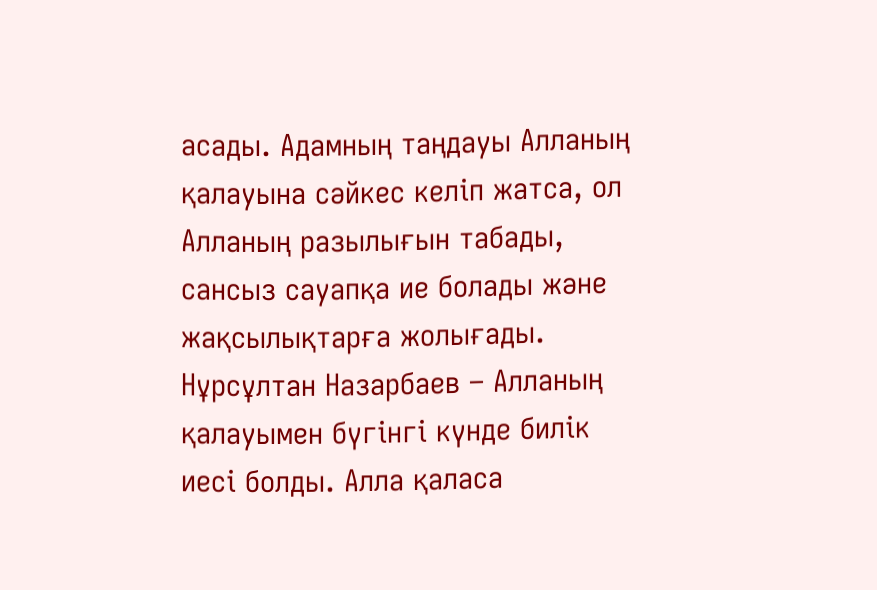асады. Адамның таңдауы Алланың қалауына сәйкес келіп жатса, ол Алланың разылығын табады, сансыз сауапқа ие болады және жақсылықтарға жолығады.
Нұрсұлтан Назарбаев – Алланың қалауымен бүгінгі күнде билік иесі болды. Алла қаласа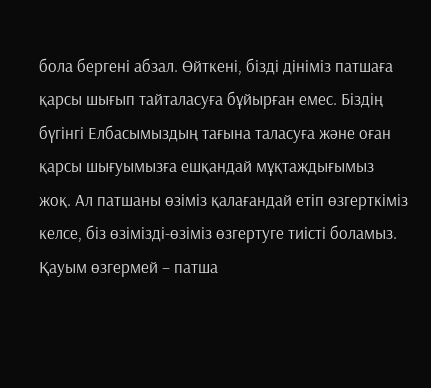бола бергені абзал. Өйткені, бізді дініміз патшаға қарсы шығып тайталасуға бұйырған емес. Біздің бүгінгі Елбасымыздың тағына таласуға және оған қарсы шығуымызға ешқандай мұқтаждығымыз жоқ. Ал патшаны өзіміз қалағандай етіп өзгерткіміз келсе, біз өзімізді-өзіміз өзгертуге тиісті боламыз. Қауым өзгермей – патша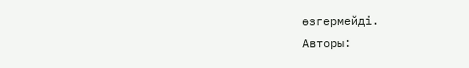өзгермейді.
Авторы: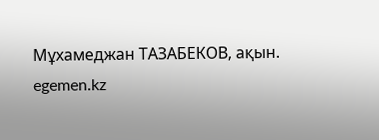Мұхамеджан ТАЗАБЕКОВ, ақын.
egemen.kz